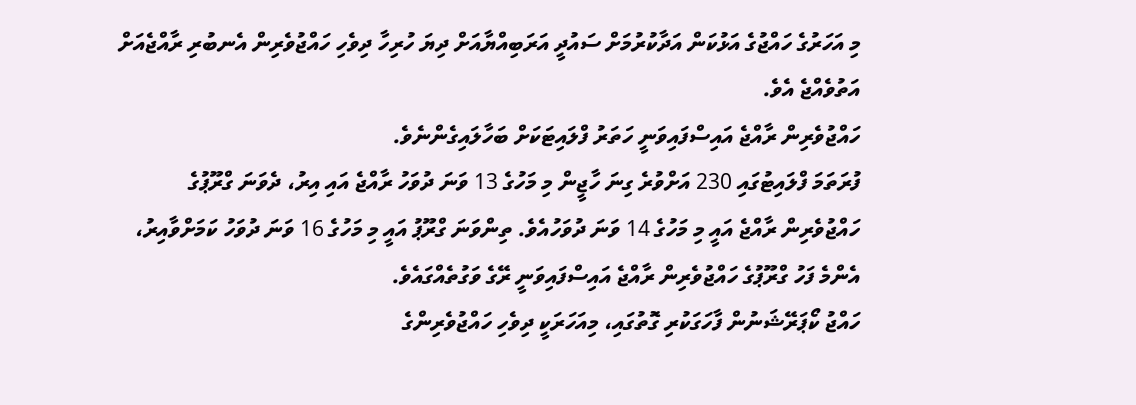މި އަހަރުގެ ހައްޖުގެ އަޅުކަން އަދާކުރުމަށް ސައުދީ އަރަބިއްޔާއަށް ދިޔަ ހުރިހާ ދިވެހި ހައްޖުވެރިން އެނބުރި ރާއްޖެއަށް އަތުވެއްޖެ އެވެ.
ހައްޖުވެރިން ރާއްޖެ އައިސްފައިވަނީ ހަތަރު ފްލައިޓަކަށް ބަހާލައިގެންނެވެ.
ފުރަތަމަ ފްލައިޓުގައި 230 އަށްވުރެ ގިނަ ހާޖީން މި މަހުގެ 13 ވަނަ ދުވަހު ރާއްޖެ އައި އިރު، ދެވަނަ ގްރޫޕުގެ ހައްޖުވެރިން ރާއްޖެ އައީ މި މަހުގެ 14 ވަނަ ދުވަހުއެވެ. ތިންވަނަ ގްރޫޕު އައީ މި މަހުގެ 16 ވަނަ ދުވަހު ކަމަށްވާއިރު، އެންމެ ފަހު ގްރޫޕުގެ ހައްޖުވެރިން ރާއްޖެ އައިސްފައިވަނީ ރޭގެ ވަގުތެއްގައެވެ.
ހައްޖު ކޯޕަރޭޝަނުން ފާހަގަކުރި ގޮތުގައި، މިއަހަރަކީ ދިވެހި ހައްޖުވެރިންގެ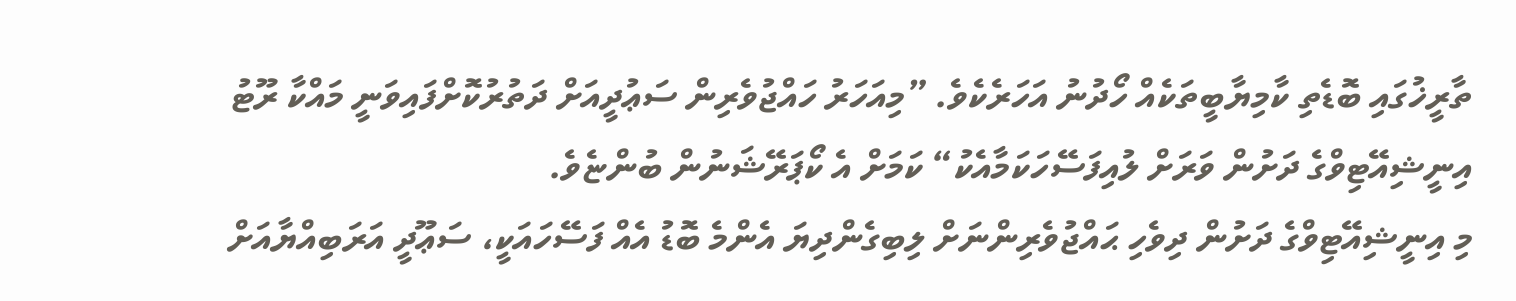ތާރީޚުގައި ބޮޑެތި ކާމިޔާބީތަކެއް ހޯދުނު އަހަރެކެވެ. ”މިއަހަރު ހައްޖުވެރިން ސަޢުދީއަށް ދަތުރުކޮށްފައިވަނީ މައްކާ ރޫޓު އިނީޝިއޭޓިވްގެ ދަށުން ވަރަށް ލުއިފަސޭހަކަމާއެކު“ ކަމަށް އެ ކޯޕަރޭޝަނުން ބުންޏެވެ.
މި އިނީޝިއޭޓިވްގެ ދަށުން ދިވެހި ޙައްޖުވެރިންނަށް ލިބިގެންދިޔަ އެންމެ ބޮޑު އެއް ފަސޭހައަކީ، ސަޢޫދީ އަރަބިއްޔާއަށް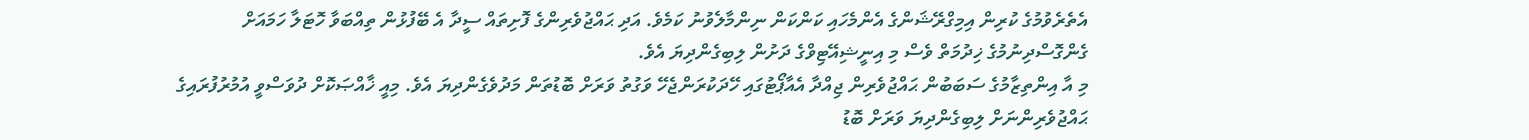އެތެރެވުމުގެ ކުރިން އިމިގްރޭޝަންގެ އެންމެހައި ކަންކަން ނިންމާލެވުނު ކަމެވެ. އަދި ޙައްޖުވެރިންގެ ފޮށިތައް ސީދާ އެ ބޭފުޅުން ތިއްބަވާ ހޮޓަލާ ހަމައަށް ގެންގޮސްދިނުމުގެ ޚިދުމަތް ވެސް މި އިނީޝިއޭޓިވްގެ ދަށުން ލިބިގެންދިޔަ އެވެ.
މި އާ އިންތިޒާމުގެ ސަބަބުން ޙައްޖުވެރިން ޖިއްދާ އެއާޕޯޓުގައި ހޭދަކުރަންޖެހޭ ވަގުތު ވަރަށް ބޮޑުތަން މަދުވެގެންދިޔަ އެވެ. މިއީ ޚާއްޞަކޮށް ދުވަސްވީ އުމުރުފުރައިގެ ޙައްޖުވެރިންނަށް ލިބިގެންދިޔަ ވަރަށް ބޮޑު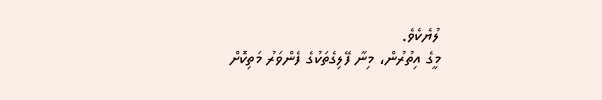ލުޔެކެވެ.
މީގެ އިތުރުން، މިނާ ފޭލިގެތަކުގެ ފެންވަރު މަތިކޮށް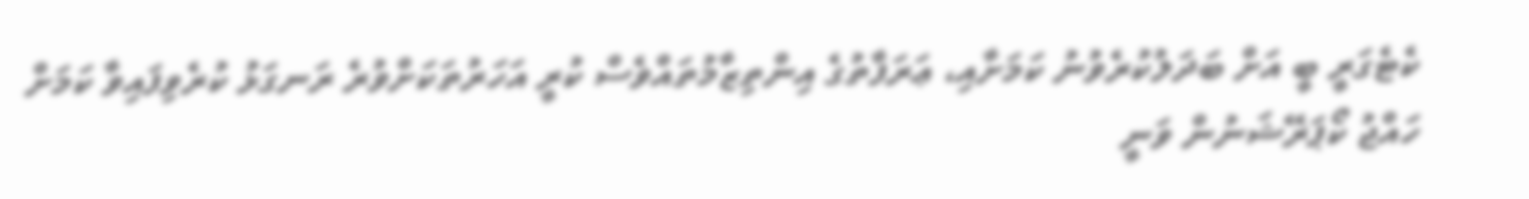ކެޓެގަރީ ބީ އަށް ބަދަލުކުރެވުނު ކަމަށާއި، ޢަރަފާތުގެ އިންތިޒާމުތައްވެސް ކުރީ އަހަރުތަކަށްވުރެ ރަނގަޅު ކުރެވިފައިވާ ކަމަށް ހައްޖު ކޯޕަރޭޝަނުން ވަނީ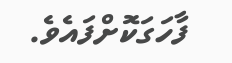ފާހަގަކޮށްފައެވެ.